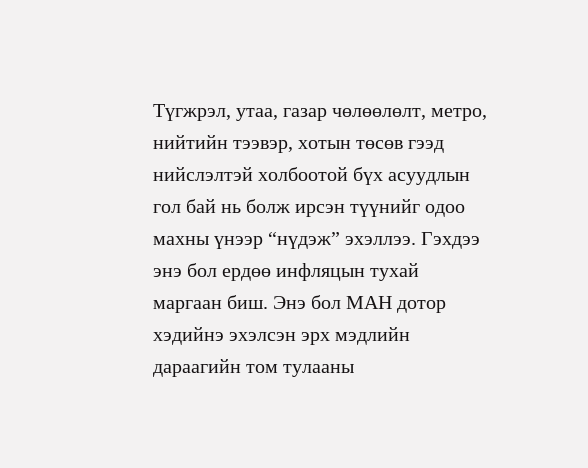Түгжрэл, утаа, газар чөлөөлөлт, метро, нийтийн тээвэр, хотын төсөв гээд нийслэлтэй холбоотой бүх асуудлын гол бай нь болж ирсэн түүнийг одоо махны үнээр “нүдэж” эхэллээ. Гэхдээ энэ бол ердөө инфляцын тухай маргаан биш. Энэ бол МАН дотор хэдийнэ эхэлсэн эрх мэдлийн дараагийн том тулааны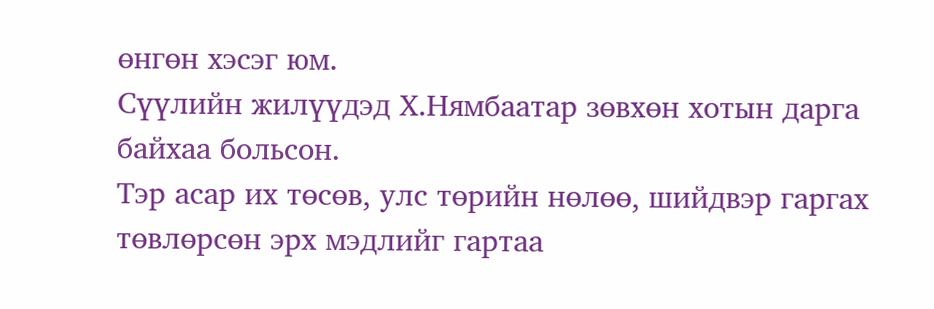өнгөн хэсэг юм.
Сүүлийн жилүүдэд Х.Нямбаатар зөвхөн хотын дарга байхаа больсон.
Тэр асар их төсөв, улс төрийн нөлөө, шийдвэр гаргах төвлөрсөн эрх мэдлийг гартаа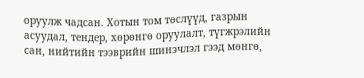оруулж чадсан. Хотын том төслүүд, газрын асуудал, тендер, хөрөнгө оруулалт, түгжрэлийн сан, нийтийн тээврийн шинэчлэл гээд мөнгө,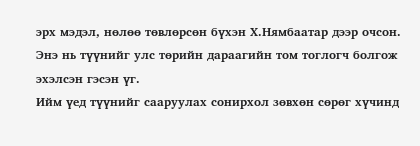эрх мэдэл, нөлөө төвлөрсөн бүхэн Х.Нямбаатар дээр очсон. Энэ нь түүнийг улс төрийн дараагийн том тоглогч болгож эхэлсэн гэсэн үг.
Ийм үед түүнийг сааруулах сонирхол зөвхөн сөрөг хүчинд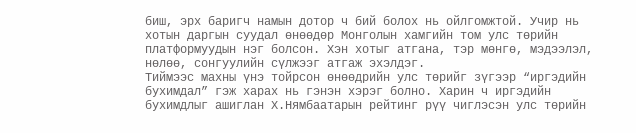биш, эрх баригч намын дотор ч бий болох нь ойлгомжтой. Учир нь хотын даргын суудал өнөөдөр Монголын хамгийн том улс төрийн платформуудын нэг болсон. Хэн хотыг атгана, тэр мөнгө, мэдээлэл, нөлөө, сонгуулийн сүлжээг атгаж эхэлдэг.
Тиймээс махны үнэ тойрсон өнөөдрийн улс төрийг зүгээр “иргэдийн бухимдал” гэж харах нь гэнэн хэрэг болно. Харин ч иргэдийн бухимдлыг ашиглан Х.Нямбаатарын рейтинг рүү чиглэсэн улс төрийн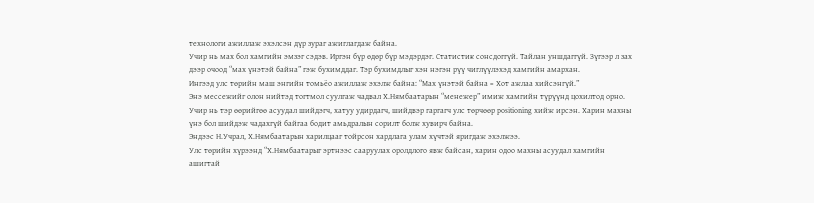технологи ажиллаж эхэлсэн дүр зураг ажиглагдаж байна.
Учир нь мах бол хамгийн эмзэг сэдэв. Иргэн бүр өдөр бүр мэдэрдэг. Статистик сонсдоггүй. Тайлан уншдаггүй. Зүгээр л зах дээр очоод “мах үнэтэй байна” гэж бухимддаг. Тэр бухимдлыг хэн нэгэн рүү чиглүүлэхэд хамгийн амархан.
Ингээд улс төрийн маш энгийн томьёо ажиллаж эхэлж байна: “Мах үнэтэй байна = Хот ажлаа хийсэнгүй.”
Энэ мессежийг олон нийтэд тогтмол суулгаж чадвал Х.Нямбаатарын “менежер” имиж хамгийн түрүүнд цохилтод орно. Учир нь тэр өөрийгөө асуудал шийдэгч, хатуу удирдагч, шийдвэр гаргагч улс төрчөөр positioning хийж ирсэн. Харин махны үнэ бол шийдэж чадахгүй байгаа бодит амьдралын сорилт болж хувирч байна.
Эндээс Н.Учрал, Х.Нямбаатарын харилцааг тойрсон хардлага улам хүчтэй яригдаж эхэлжээ.
Улс төрийн хүрээнд “Х.Нямбаатарыг эртнээс сааруулах оролдлого явж байсан, харин одоо махны асуудал хамгийн ашигтай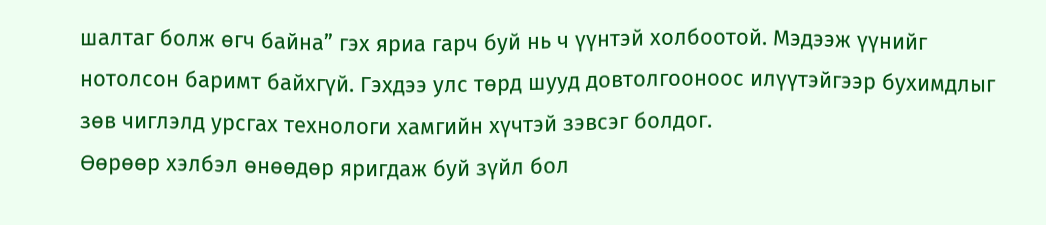шалтаг болж өгч байна” гэх яриа гарч буй нь ч үүнтэй холбоотой. Мэдээж үүнийг нотолсон баримт байхгүй. Гэхдээ улс төрд шууд довтолгооноос илүүтэйгээр бухимдлыг зөв чиглэлд урсгах технологи хамгийн хүчтэй зэвсэг болдог.
Өөрөөр хэлбэл өнөөдөр яригдаж буй зүйл бол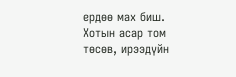ердөө мах биш. Хотын асар том төсөв, ирээдүйн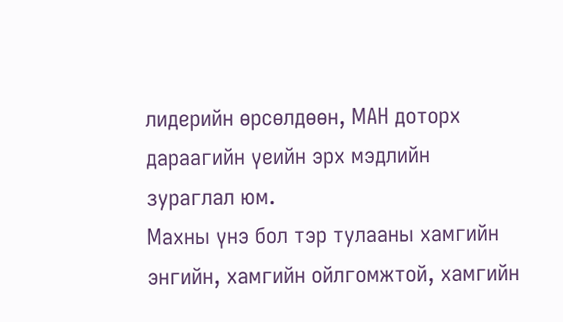лидерийн өрсөлдөөн, МАН доторх дараагийн үеийн эрх мэдлийн зураглал юм.
Махны үнэ бол тэр тулааны хамгийн энгийн, хамгийн ойлгомжтой, хамгийн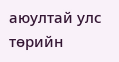аюултай улс төрийн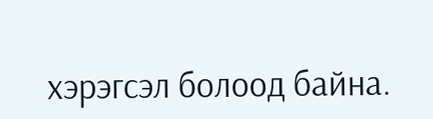хэрэгсэл болоод байна.